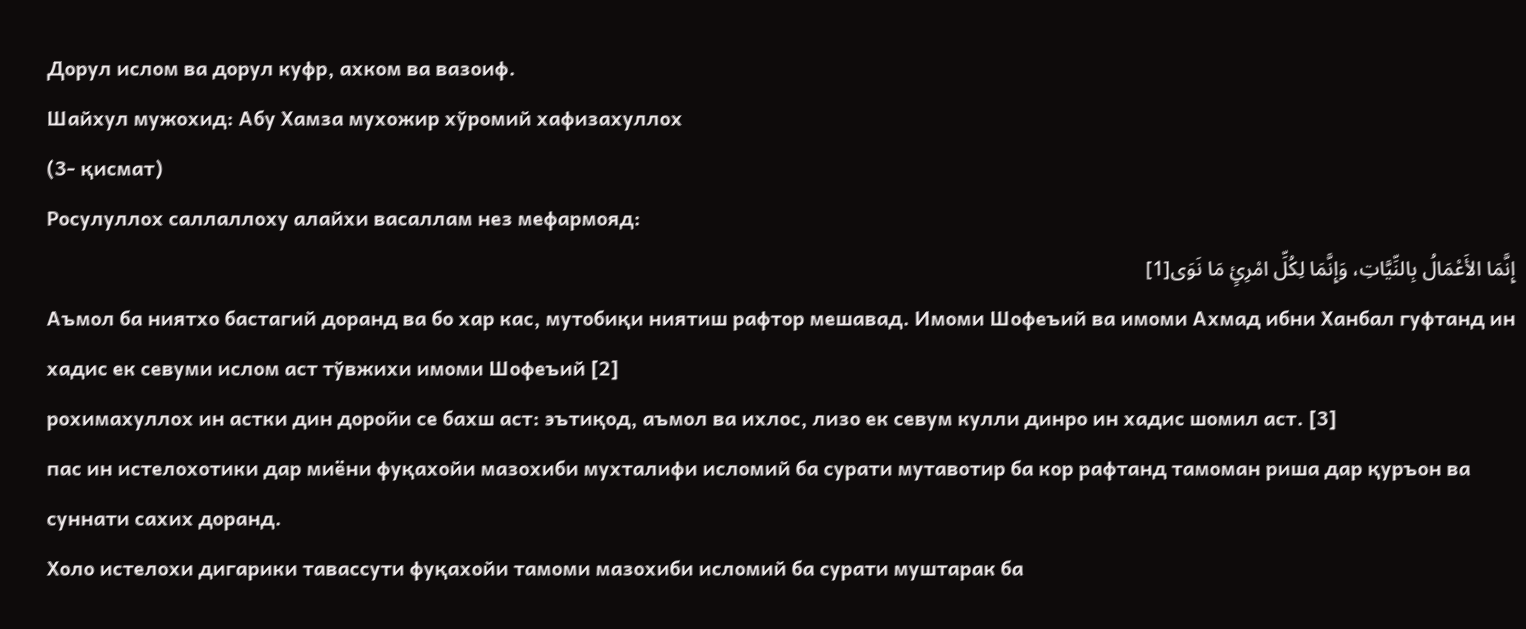Дорул ислом ва дорул куфр, ахком ва вазоиф.
Шайхул мужохид: Абу Хамза мухожир хўромий хафизахуллох
(3- қисмат)
Росулуллох саллаллоху алайхи васаллам нез мефармояд:
إِنَّمَا الأَعْمَالُ بِالنِّيَّاتِ، وَإِنَّمَا لِكُلِّ امْرِئٍ مَا نَوَى[1]
Аъмол ба ниятхо бастагий доранд ва бо хар кас, мутобиқи ниятиш рафтор мешавад. Имоми Шофеъий ва имоми Ахмад ибни Ханбал гуфтанд ин хадис ек севуми ислом аст тўвжихи имоми Шофеъий [2]
рохимахуллох ин астки дин доройи се бахш аст: эътиқод, аъмол ва ихлос, лизо ек севум кулли динро ин хадис шомил аст. [3]
пас ин истелохотики дар миёни фуқахойи мазохиби мухталифи исломий ба сурати мутавотир ба кор рафтанд тамоман риша дар қуръон ва суннати сахих доранд.
Холо истелохи дигарики тавассути фуқахойи тамоми мазохиби исломий ба сурати муштарак ба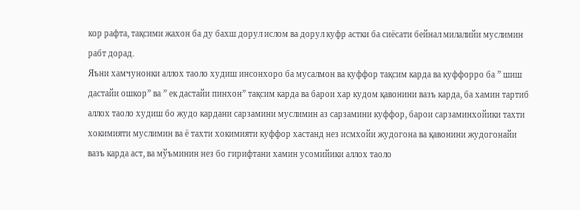кор рафта, тақсими жахон ба ду бахш дорул ислом ва дорул куфр астки ба сиёсати бейнал милалийи муслимин рабт дорад.
Яъни хамчунонки аллох таоло худиш инсонхоро ба мусалмон ва куффор тақсим карда ва куффорро ба ” шиш дастайи ошкор” ва ” ек дастайи пинхон” тақсим карда ва барои хар кудом қавонини вазъ карда, ба хамин тартиб аллох таоло худиш бо жудо кардани сарзамини муслимин аз сарзамини куффор, барои сарзаминхойики тахти хокимияти муслимин ва ё тахти хокимияти куффор хастанд нез исмхойи жудогона ва қавонини жудогонайи вазъ карда аст, ва мўъминин нез бо гирифтани хамин усомийики аллох таоло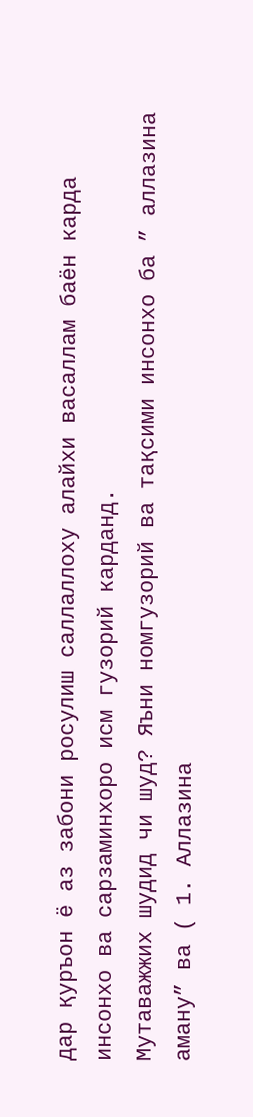дар қуръон ё аз забони росулиш саллаллоху алайхи васаллам баён карда инсонхо ва сарзаминхоро исм гузорий карданд.
Мутаважжих шудид чи шуд? Яъни номгузорий ва тақсими инсонхо ба ” аллазина аману” ва ( 1. Аллазина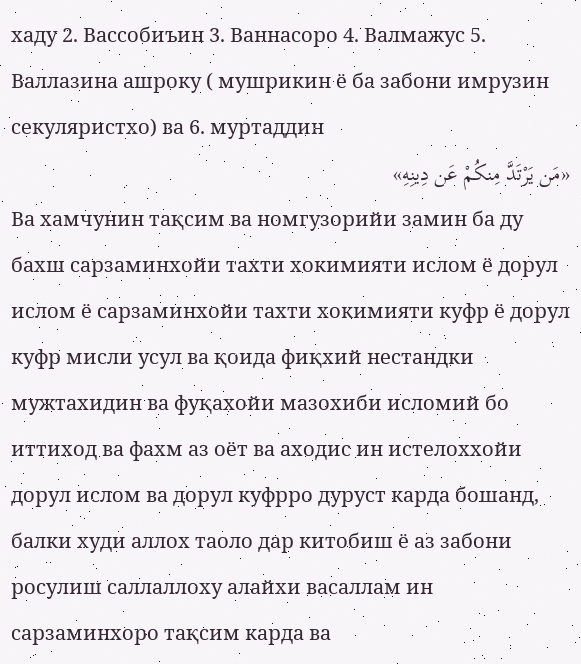хаду 2. Вассобиъин 3. Ваннасоро 4. Валмажус 5. Валлазина ашроку ( мушрикин ё ба забони имрузин секуляристхо) ва 6. муртаддин
«مَن يَرْتَدَّ مِنكُمْ عَن دِينِهِ»
Ва хамчунин тақсим ва номгузорийи замин ба ду бахш сарзаминхойи тахти хокимияти ислом ё дорул ислом ё сарзаминхойи тахти хокимияти куфр ё дорул куфр мисли усул ва қоида фиқхий нестандки мужтахидин ва фуқахойи мазохиби исломий бо иттиход ва фахм аз оёт ва аходис ин истелоххойи дорул ислом ва дорул куфрро дуруст карда бошанд, балки худи аллох таоло дар китобиш ё аз забони росулиш саллаллоху алайхи васаллам ин сарзаминхоро тақсим карда ва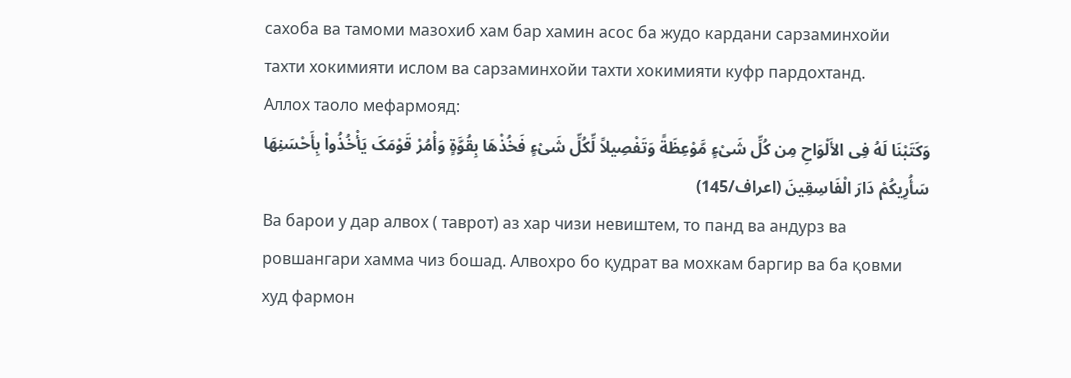сахоба ва тамоми мазохиб хам бар хамин асос ба жудо кардани сарзаминхойи тахти хокимияти ислом ва сарзаминхойи тахти хокимияти куфр пардохтанд.
Аллох таоло мефармояд:
وَکَتَبْنَا لَهُ فِی الأَلْوَاحِ مِن کُلِّ شَیْءٍ مَّوْعِظَةً وَتَفْصِیلاً لِّکُلِّ شَیْءٍ فَخُذْهَا بِقُوَّةٍ وَأْمُرْ قَوْمَکَ یَأْخُذُواْ بِأَحْسَنِهَا سَأُرِیکُمْ دَارَ الْفَاسِقِینَ (اعراف/145)
Ва барои у дар алвох ( таврот) аз хар чизи невиштем, то панд ва андурз ва ровшангари хамма чиз бошад. Алвохро бо қудрат ва мохкам баргир ва ба қовми худ фармон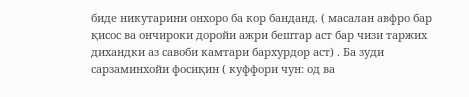биде никутарини онхоро ба кор банданд. ( масалан авфро бар қисос ва ончироки доройи ажри бештар аст бар чизи таржих дихандки аз савоби камтари бархурдор аст) . Ба зуди сарзаминхойи фосиқин ( куффори чун: од ва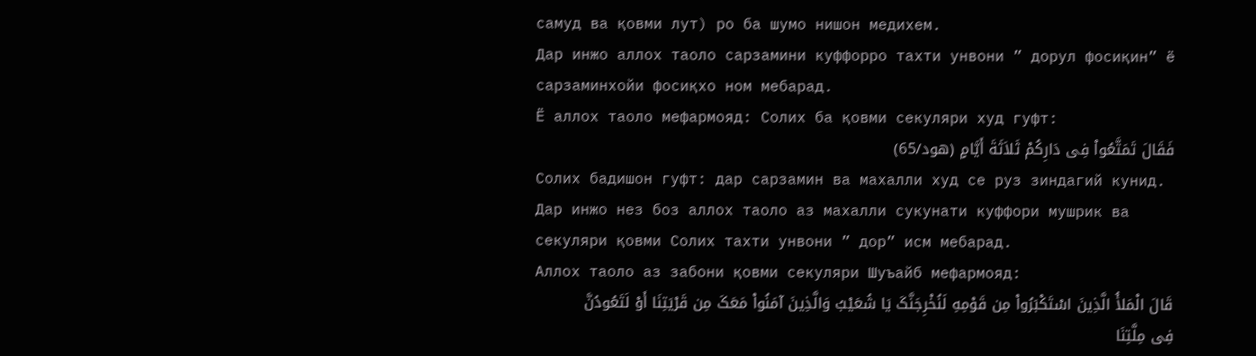самуд ва қовми лут) ро ба шумо нишон медихем.
Дар инжо аллох таоло сарзамини куффорро тахти унвони ” дорул фосиқин” ё сарзаминхойи фосиқхо ном мебарад.
Ё аллох таоло мефармояд: Солих ба қовми секуляри худ гуфт:
فَقَالَ تَمَتَّعُواْ فِی دَارِکُمْ ثَلاَثَةَ أَیَّامٍ (هود/65)
Солих бадишон гуфт: дар сарзамин ва махалли худ се руз зиндагий кунид.
Дар инжо нез боз аллох таоло аз махалли сукунати куффори мушрик ва секуляри қовми Солих тахти унвони ” дор” исм мебарад.
Аллох таоло аз забони қовми секуляри Шуъайб мефармояд:
قَالَ الْمَلأُ الَّذِینَ اسْتَکْبَرُواْ مِن قَوْمِهِ لَنُخْرِجَنَّکَ یَا شُعَیْبُ وَالَّذِینَ آمَنُواْ مَعَکَ مِن قَرْیَتِنَا أَوْ لَتَعُودُنَّ فِی مِلَّتِنَا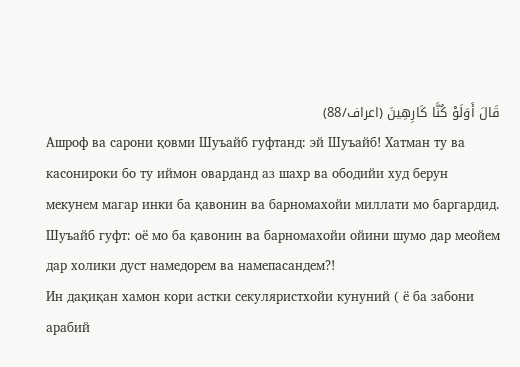قَالَ أَوَلَوْ کُنَّا کَارِهِینَ (اعراف/88)
Ашроф ва сарони қовми Шуъайб гуфтанд: эй Шуъайб! Хатман ту ва касонироки бо ту иймон оварданд аз шахр ва ободийи худ берун мекунем магар инки ба қавонин ва барномахойи миллати мо баргардид. Шуъайб гуфт: оё мо ба қавонин ва барномахойи ойини шумо дар меойем дар холики дуст намедорем ва намепасандем?!
Ин дақиқан хамон кори астки секуляристхойи кунуний ( ё ба забони арабий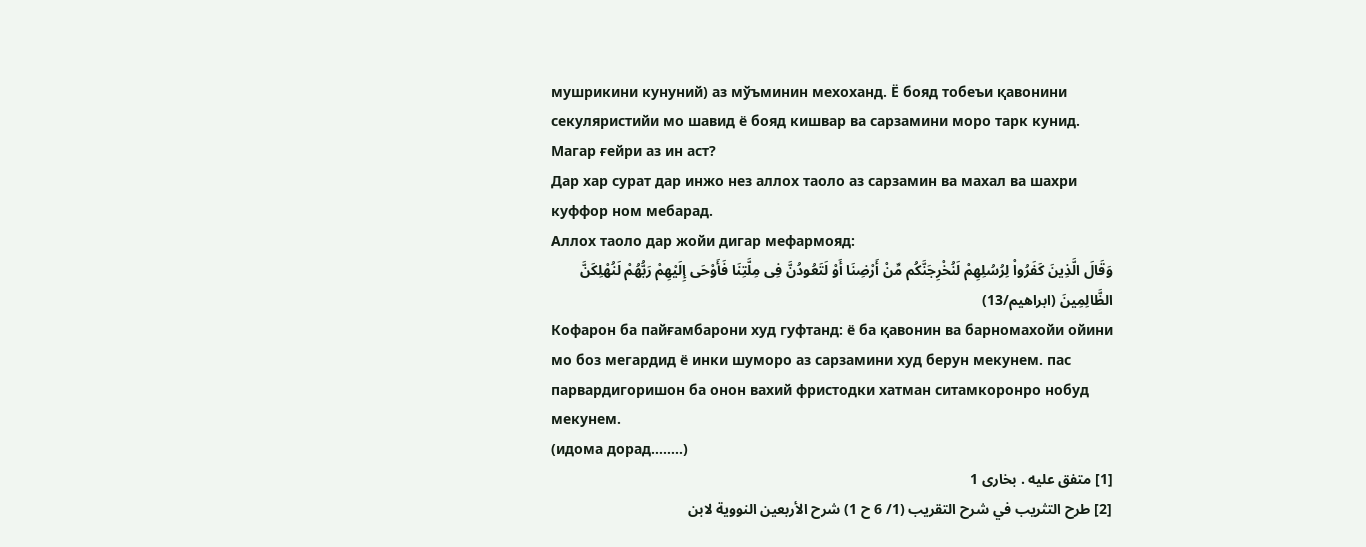мушрикини кунуний) аз мўъминин мехоханд. Ё бояд тобеъи қавонини секуляристийи мо шавид ё бояд кишвар ва сарзамини моро тарк кунид. Магар ғейри аз ин аст?
Дар хар сурат дар инжо нез аллох таоло аз сарзамин ва махал ва шахри куффор ном мебарад.
Аллох таоло дар жойи дигар мефармояд:
وَقَالَ الَّذِینَ کَفَرُواْ لِرُسُلِهِمْ لَنُخْرِجَنَّکُم مِّنْ أَرْضِنَا أَوْ لَتَعُودُنَّ فِی مِلَّتِنَا فَأَوْحَى إِلَیْهِمْ رَبُّهُمْ لَنُهْلِکَنَّ الظَّالِمِینَ (ابراهیم/13)
Кофарон ба пайғамбарони худ гуфтанд: ё ба қавонин ва барномахойи ойини мо боз мегардид ё инки шуморо аз сарзамини худ берун мекунем. пас парвардигоришон ба онон вахий фристодки хатман ситамкоронро нобуд мекунем.
(идома дорад……..)
[1] متفق علیه . بخاری 1
[2] طرح التثريب في شرح التقريب (1/ 6 ح 1) شرح الأربعين النووية لابن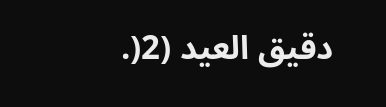دقيق العيد (2(.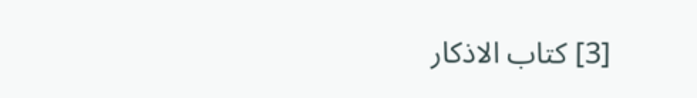[3] کتاب الاذکار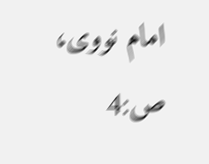امام نووی، ص:4